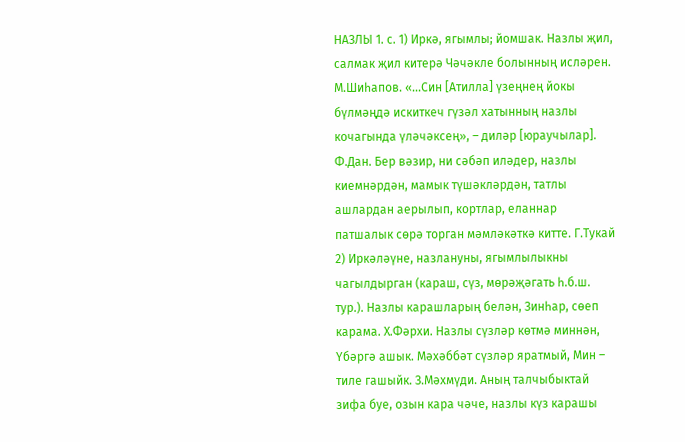НАЗЛЫ 1. с. 1) Иркә, ягымлы; йомшак. Назлы җил, салмак җил китерә Чәчәкле болынның исләрен. М.Шиһапов. «...Син [Атилла] үзеңнең йокы бүлмәңдә искиткеч гүзәл хатынның назлы кочагында үләчәксең», – диләр [юраучылар]. Ф.Дан. Бер вәзир, ни сәбәп иләдер, назлы киемнәрдән, мамык түшәкләрдән, татлы ашлардан аерылып, кортлар, еланнар патшалык сөрә торган мәмләкәткә китте. Г.Тукай 2) Иркәләүне, назлануны, ягымлылыкны чагылдырган (караш, сүз, мөрәҗәгать һ.б.ш. тур.). Назлы карашларың белән, Зинһар, сөеп карама. Х.Фәрхи. Назлы сүзләр көтмә миннән, Үбәргә ашык. Мәхәббәт сүзләр яратмый, Мин – тиле гашыйк. З.Мәхмүди. Аның талчыбыктай зифа буе, озын кара чәче, назлы күз карашы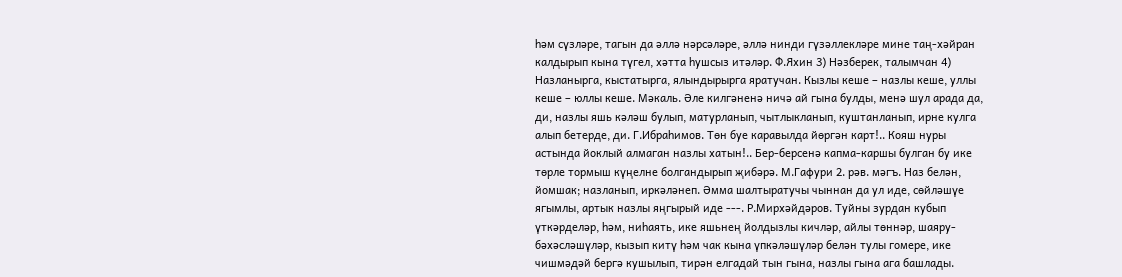һәм сүзләре, тагын да әллә нәрсәләре, әллә нинди гүзәллекләре мине таң-хәйран калдырып кына түгел, хәтта һушсыз итәләр. Ф.Яхин 3) Нәзберек, талымчан 4) Назланырга, кыстатырга, ялындырырга яратучан. Кызлы кеше – назлы кеше, уллы кеше – юллы кеше. Мәкаль. Әле килгәненә ничә ай гына булды, менә шул арада да, ди, назлы яшь кәләш булып, матурланып, чытлыкланып, куштанланып, ирне кулга алып бетерде, ди. Г.Ибраһимов. Төн буе каравылда йөргән карт!.. Кояш нуры астында йоклый алмаган назлы хатын!.. Бер-берсенә капма-каршы булган бу ике төрле тормыш күңелне болгандырып җибәрә. М.Гафури 2. рәв. мәгъ. Наз белән, йомшак; назланып, иркәләнеп. Әмма шалтыратучы чыннан да ул иде, сөйләшүе ягымлы, артык назлы яңгырый иде ---. Р.Мирхәйдәров. Туйны зурдан кубып үткәрделәр, һәм, ниһаять, ике яшьнең йолдызлы кичләр, айлы төннәр, шаяру-бәхәсләшүләр, кызып китү һәм чак кына үпкәләшүләр белән тулы гомере, ике чишмәдәй бергә кушылып, тирән елгадай тын гына, назлы гына ага башлады.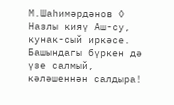М.Шаһимәрдәнов ◊ Назлы кияү Аш-су, кунак-сый иркәсе. Башындагы бүркен дә үзе салмый, кәләшеннән салдыра!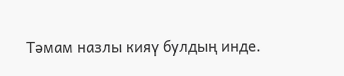Тәмам назлы кияү булдың инде.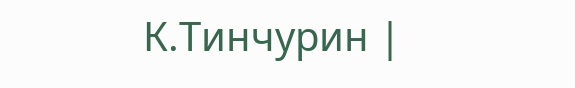К.Тинчурин |